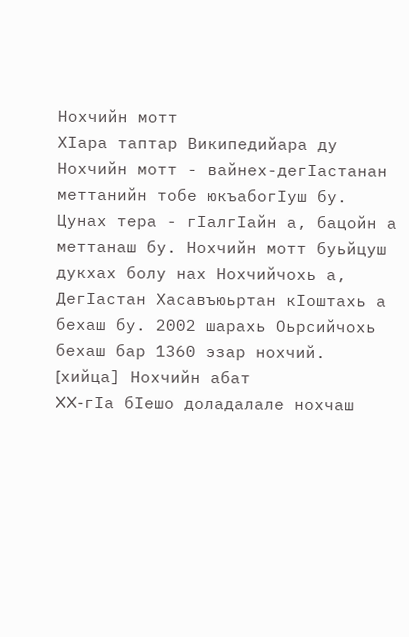Нохчийн мотт
ХІара таптар Википедийара ду
Нохчийн мотт - вайнех-дегIастанан меттанийн тобе юкъабогIуш бу. Цунах тера - гIалгIайн а, бацойн а меттанаш бу. Нохчийн мотт буьйцуш дукхах болу нах Нохчийчохь а, ДегIастан Хасавъюьртан кIоштахь а бехаш бу. 2002 шарахь Оьрсийчохь бехаш бар 1360 эзар нохчий.
[xийца] Нохчийн абат
XX-гIа бIешо доладалале нохчаш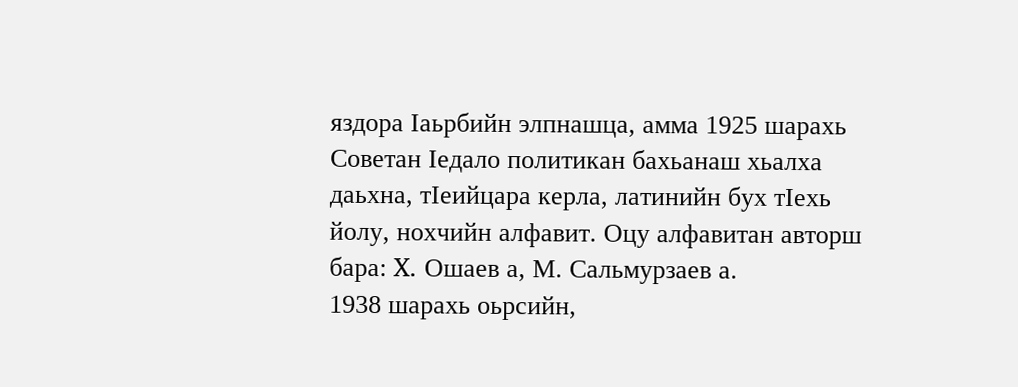яздора Iаьрбийн элпнашца, амма 1925 шарахь Советан Iедало политикан бахьанаш хьалха даьхна, тIеийцара керла, латинийн бух тIехь йолу, нохчийн алфавит. Оцу алфавитан авторш бара: X. Ошаев а, М. Сальмурзаев а.
1938 шарахь оьрсийн,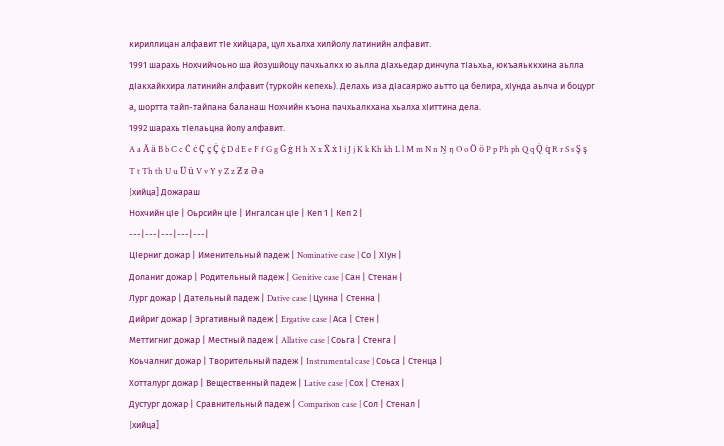кириллицан алфавит тIе хийцара, цул хьалха хилйолу латинийн алфавит.
1991 шарахь Нохчийчоьно ша йозушйоцу пачхьалкх ю аьлла дIахьедар динчула тIаьхьа, юкъаяьккхина аьлла дIакхайкхира латинийн алфавит (туркойн кепехь). Делахь иза дIасаяржо аьтто ца белира, хIунда аьлча и боцург а, шортта тайп-тайпана баланаш Нохчийн къона пачхьалкхана хьалха хIиттина дела.
1992 шарахь тIелаьцна йолу алфавит.
A a Ä ä B b C c Ċ ċ Ç ç Ç̇ ç̇ D d E e F f G g Ġ ġ H h X x Ẋ ẋ I i J j K k Kh kh L l M m N n Ŋ ŋ O o Ö ö P p Ph ph Q q Q̇ q̇ R r S s Ş ş T t Th th U u Ü ü V v Y y Z z Ƶ ƶ Ə ə
[xийца] Дожараш
Нохчийн цIе | Оьрсийн цIе | Ингалсан цIе | Кеп 1 | Кеп 2 |
---|---|---|---|---|
ЦIерниг дожар | Именительный падеж | Nominative case | Со | ХIун |
Доланиг дожар | Родительный падеж | Genitive case | Сан | Стенан |
Лург дожар | Дательный падеж | Dative case | Цунна | Стенна |
Дийриг дожар | Эргативный падеж | Ergative case | Аса | Стен |
Меттигниг дожар | Местный падеж | Allative case | Соьга | Стенга |
Коьчалниг дожар | Творительный падеж | Instrumental case | Соьса | Стенца |
Хотталург дожар | Вещественный падеж | Lative case | Сох | Стенах |
Дустург дожар | Сравнительный падеж | Comparison case | Сол | Стенал |
[xийца]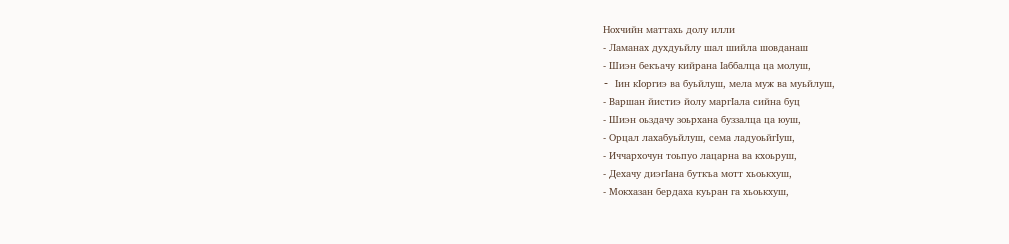Нохчийн маттахь долу илли
- Ламанах духдуьйлу шал шийла шовданаш
- Шиэн бекъачу кийрана Iаббалца ца молуш,
- Iин кIоргиэ ва буьйлуш, мела муж ва муьйлуш,
- Варшан йистиэ йолу маргIала сийна буц
- Шиэн оьздачу зоьрхана буззалца ца юуш,
- Орцал лахабуьйлуш, сема ладуоьйгIуш,
- Иччархочун тоьпуо лацарна ва кхоьруш,
- Дехачу диэгIана буткъа мотт хьоькхуш,
- Мокхазан бердаха куьран га хьоькхуш,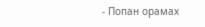- Попан орамах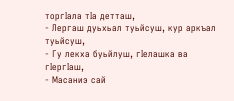торгIала тIа детташ,
- Лергаш дуьхьал туьйсуш, кур аркъал туьйсуш,
- Гу лекха буьйлуш, гIелашка ва гIергIаш,
- Масаниэ сай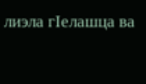лиэла гIелашца ва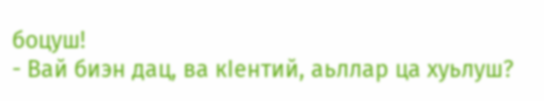боцуш!
- Вай биэн дац, ва кIентий, аьллар ца хуьлуш?